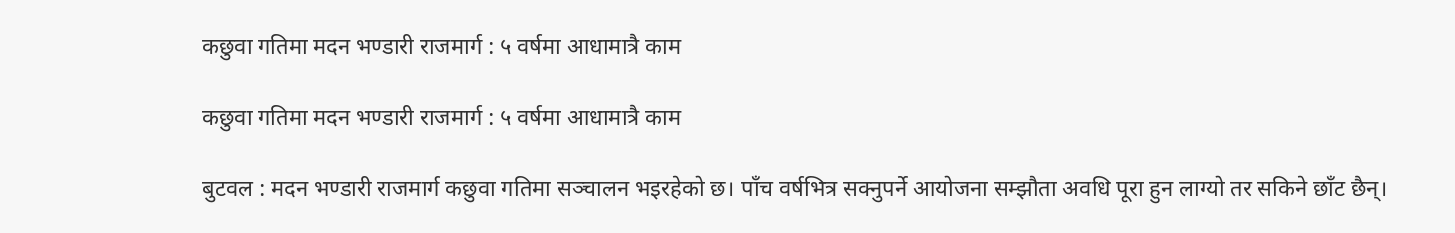कछुवा गतिमा मदन भण्डारी राजमार्ग : ५ वर्षमा आधामात्रै काम

कछुवा गतिमा मदन भण्डारी राजमार्ग : ५ वर्षमा आधामात्रै काम

बुटवल : मदन भण्डारी राजमार्ग कछुवा गतिमा सञ्चालन भइरहेको छ। पाँच वर्षभित्र सक्नुपर्ने आयोजना सम्झौता अवधि पूरा हुन लाग्यो तर सकिने छाँट छैन्।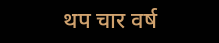थप चार वर्ष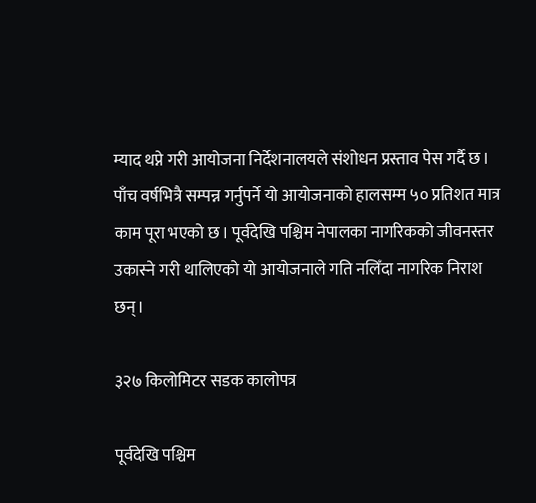म्याद थप्ने गरी आयोजना निर्देशनालयले संशोधन प्रस्ताव पेस गर्दै छ। पाँच वर्षभित्रै सम्पन्न गर्नुपर्ने यो आयोजनाको हालसम्म ५० प्रतिशत मात्र काम पूरा भएको छ। पूर्वदेखि पश्चिम नेपालका नागरिकको जीवनस्तर उकास्ने गरी थालिएको यो आयोजनाले गति नलिँदा नागरिक निराश छन्।

३२७ किलोमिटर सडक कालोपत्र

पूर्वदेखि पश्चिम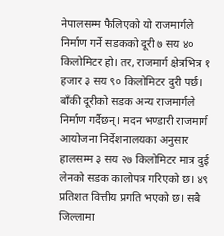नेपालसम्म फैलिएको यो राजमार्गले निर्माण गर्ने सडकको दूरी ७ सय ४० किलोमिटर हो। तर, राजमार्ग क्षेत्रभित्र १ हजार ३ सय ९० किलोमिटर दुरी पर्छ। बाँकी दूरीको सडक अन्य राजमार्गले निर्माण गर्दैछन्। मदन भण्डारी राजमार्ग आयोजना निर्देशनालयका अनुसार हालसम्म ३ सय २७ किलोमिटर मात्र दुई लेनको सडक कालोपत्र गरिएको छ। ४९ प्रतिशत वित्तीय प्रगति भएको छ। सबै जिल्लामा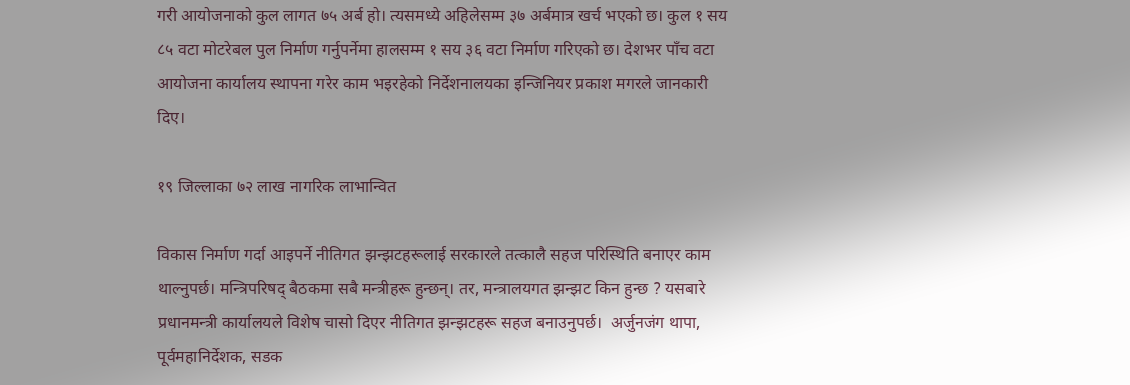गरी आयोजनाको कुल लागत ७५ अर्ब हो। त्यसमध्ये अहिलेसम्म ३७ अर्बमात्र खर्च भएको छ। कुल १ सय ८५ वटा मोटरेबल पुल निर्माण गर्नुपर्नेमा हालसम्म १ सय ३६ वटा निर्माण गरिएको छ। देशभर पाँच वटा आयोजना कार्यालय स्थापना गरेर काम भइरहेको निर्देशनालयका इन्जिनियर प्रकाश मगरले जानकारी दिए।

१९ जिल्लाका ७२ लाख नागरिक लाभान्वित

विकास निर्माण गर्दा आइपर्ने नीतिगत झन्झटहरूलाई सरकारले तत्कालै सहज परिस्थिति बनाएर काम थाल्नुपर्छ। मन्त्रिपरिषद् बैठकमा सबै मन्त्रीहरू हुन्छन्। तर, मन्त्रालयगत झन्झट किन हुन्छ ? यसबारे प्रधानमन्त्री कार्यालयले विशेष चासो दिएर नीतिगत झन्झटहरू सहज बनाउनुपर्छ।  अर्जुनजंग थापा, पूर्वमहानिर्देशक, सडक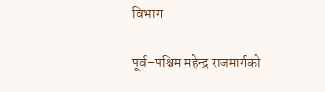विभाग

पूर्व–पश्चिम महेन्द्र राजमार्गको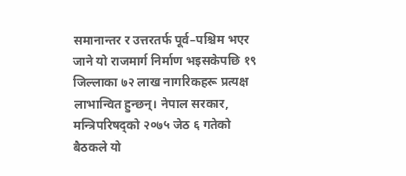समानान्तर र उत्तरतर्फ पूर्व–पश्चिम भएर जाने यो राजमार्ग निर्माण भइसकेपछि १९ जिल्लाका ७२ लाख नागरिकहरू प्रत्यक्ष लाभान्वित हुन्छन्। नेपाल सरकार, मन्त्रिपरिषद्को २०७५ जेठ ६ गतेको बैठकले यो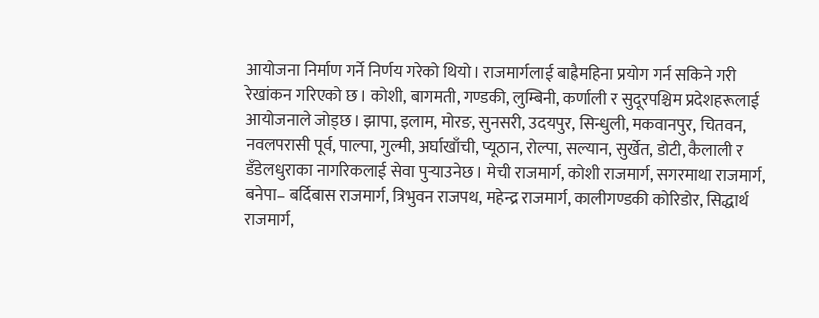आयोजना निर्माण गर्ने निर्णय गरेको थियो। राजमार्गलाई बाह्रैमहिना प्रयोग गर्न सकिने गरी रेखांकन गरिएको छ। कोशी, बागमती, गण्डकी, लुम्बिनी, कर्णाली र सुदूरपश्चिम प्रदेशहरूलाई आयोजनाले जोड्छ। झापा, इलाम, मोरङ, सुनसरी, उदयपुर, सिन्धुली, मकवानपुर, चितवन, नवलपरासी पूर्व, पाल्पा, गुल्मी, अर्घाखाँची, प्यूठान, रोल्पा, सल्यान, सुर्खेत, डोटी, कैलाली र डँडेलधुराका नागरिकलाई सेवा पुर्‍याउनेछ। मेची राजमार्ग, कोशी राजमार्ग, सगरमाथा राजमार्ग, बनेपा– बर्दिबास राजमार्ग, त्रिभुवन राजपथ, महेन्द्र राजमार्ग, कालीगण्डकी कोरिडोर, सिद्धार्थ राजमार्ग,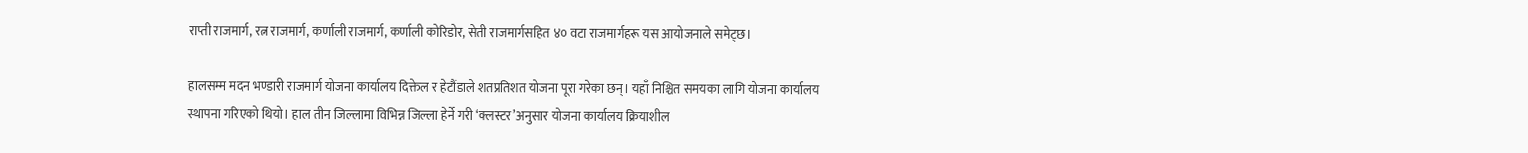राप्ती राजमार्ग, रत्न राजमार्ग, कर्णाली राजमार्ग, कर्णाली कोरिडोर, सेती राजमार्गसहित ४० वटा राजमार्गहरू यस आयोजनाले समेट्छ।

हालसम्म मदन भण्डारी राजमार्ग योजना कार्यालय दिक्तेल र हेटौंडाले शतप्रतिशत योजना पूरा गरेका छन्। यहाँ निश्चित समयका लागि योजना कार्यालय स्थापना गरिएको थियो। हाल तीन जिल्लामा विभिन्न जिल्ला हेर्ने गरी ‘क्लस्टर’अनुसार योजना कार्यालय क्रियाशील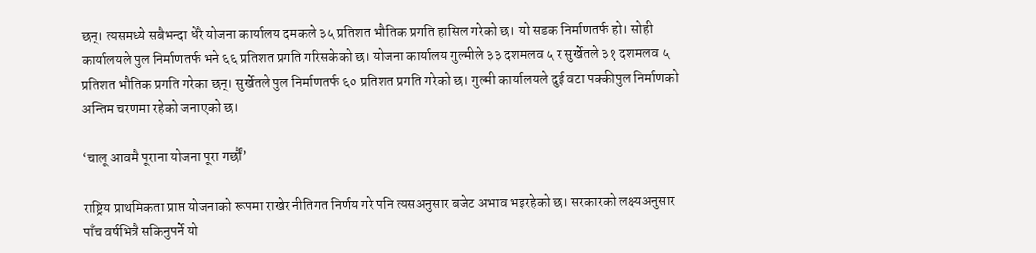छन्। त्यसमध्ये सबैभन्दा धेरै योजना कार्यालय दमकले ३५ प्रतिशत भौतिक प्रगति हासिल गरेको छ। यो सडक निर्माणतर्फ हो। सोही कार्यालयले पुल निर्माणतर्फ भने ६६ प्रतिशत प्रगति गरिसकेको छ। योजना कार्यालय गुल्मीले ३३ दशमलव ५ र सुर्खेतले ३१ दशमलव ५ प्रतिशत भौतिक प्रगति गरेका छन्। सुर्खेतले पुल निर्माणतर्फ ६० प्रतिशत प्रगति गरेको छ। गुल्मी कार्यालयले दुई वटा पक्कीपुल निर्माणको अन्तिम चरणमा रहेको जनाएको छ।

‘चालू आवमै पूराना योजना पूरा गर्छौं’

राष्ट्रिय प्राथमिकता प्राप्त योजनाको रूपमा राखेर नीतिगत निर्णय गरे पनि त्यसअनुसार बजेट अभाव भइरहेको छ। सरकारको लक्ष्यअनुसार पाँच वर्षभित्रै सकिनुपर्ने यो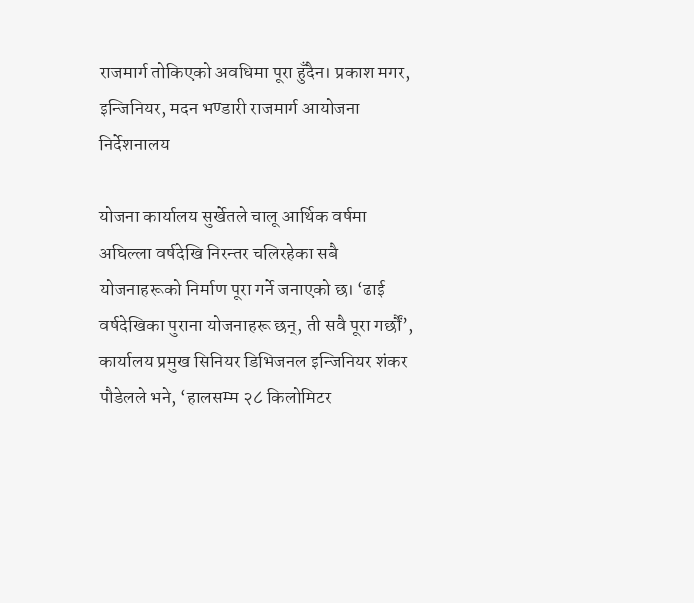राजमार्ग तोकिएको अवधिमा पूरा हुँदैन। प्रकाश मगर, इन्जिनियर, मदन भण्डारी राजमार्ग आयोजना निर्देशनालय

योजना कार्यालय सुर्खेतले चालू आर्थिक वर्षमा अघिल्ला वर्षदेखि निरन्तर चलिरहेका सबै योजनाहरूको निर्माण पूरा गर्ने जनाएको छ। ‘ढाई वर्षदेखिका पुराना योजनाहरू छन्, ती सवै पूरा गर्छौं’, कार्यालय प्रमुख सिनियर डिभिजनल इन्जिनियर शंकर पौडेलले भने, ‘हालसम्म २८ किलोमिटर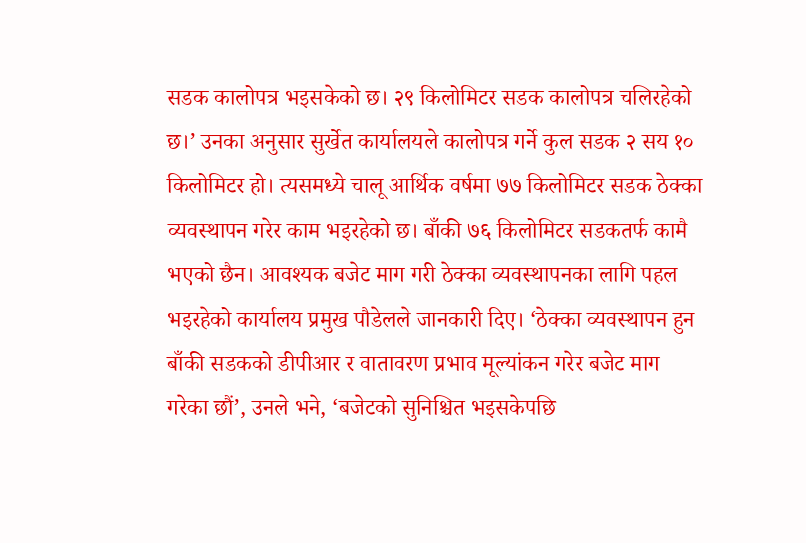सडक कालोपत्र भइसकेको छ। २९ किलोमिटर सडक कालोपत्र चलिरहेको छ।’ उनका अनुसार सुर्खेत कार्यालयले कालोपत्र गर्ने कुल सडक २ सय १० किलोमिटर हो। त्यसमध्ये चालू आर्थिक वर्षमा ७७ किलोमिटर सडक ठेक्का व्यवस्थापन गरेर काम भइरहेको छ। बाँकी ७६ किलोमिटर सडकतर्फ कामै भएको छैन। आवश्यक बजेट माग गरी ठेक्का व्यवस्थापनका लागि पहल भइरहेको कार्यालय प्रमुख पौडेलले जानकारी दिए। ‘ठेक्का व्यवस्थापन हुन बाँकी सडकको डीपीआर र वातावरण प्रभाव मूल्यांकन गरेर बजेट माग गरेका छौं’, उनले भने, ‘बजेटको सुनिश्चित भइसकेपछि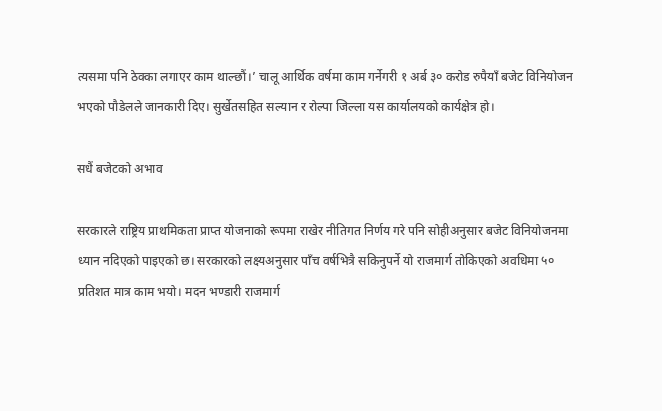त्यसमा पनि ठेक्का लगाएर काम थाल्छौं।’ चालू आर्थिक वर्षमा काम गर्नेगरी १ अर्ब ३० करोड रुपैयाँ बजेट विनियोजन भएको पौडेलले जानकारी दिए। सुर्खेतसहित सल्यान र रोल्पा जिल्ला यस कार्यालयको कार्यक्षेत्र हो।

सधैं बजेटको अभाव

सरकारले राष्ट्रिय प्राथमिकता प्राप्त योजनाको रूपमा राखेर नीतिगत निर्णय गरे पनि सोहीअनुसार बजेट विनियोजनमा ध्यान नदिएको पाइएको छ। सरकारको लक्ष्यअनुसार पाँच वर्षभित्रै सकिनुपर्ने यो राजमार्ग तोकिएको अवधिमा ५० प्रतिशत मात्र काम भयो। मदन भण्डारी राजमार्ग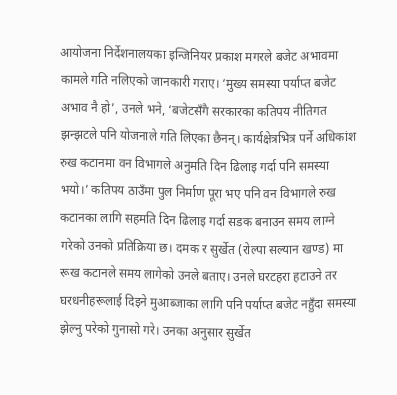आयोजना निर्देशनालयका इन्जिनियर प्रकाश मगरले बजेट अभावमा कामले गति नलिएको जानकारी गराए। ‘मुख्य समस्या पर्याप्त बजेट अभाव नै हो’, उनले भने, ‘बजेटसँगै सरकारका कतिपय नीतिगत झन्झटले पनि योजनाले गति लिएका छैनन्। कार्यक्षेत्रभित्र पर्ने अधिकांश रुख कटानमा वन विभागले अनुमति दिन ढिलाइ गर्दा पनि समस्या भयो।’ कतिपय ठाउँमा पुल निर्माण पूरा भए पनि वन विभागले रुख कटानका लागि सहमति दिन ढिलाइ गर्दा सडक बनाउन समय लाग्ने गरेको उनको प्रतिक्रिया छ। दमक र सुर्खेत (रोल्पा सल्यान खण्ड) मा रूख कटानले समय लागेको उनले बताए। उनले घरटहरा हटाउने तर घरधनीहरूलाई दिइने मुआब्जाका लागि पनि पर्याप्त बजेट नहुँदा समस्या झेल्नु परेको गुनासो गरे। उनका अनुसार सुर्खेत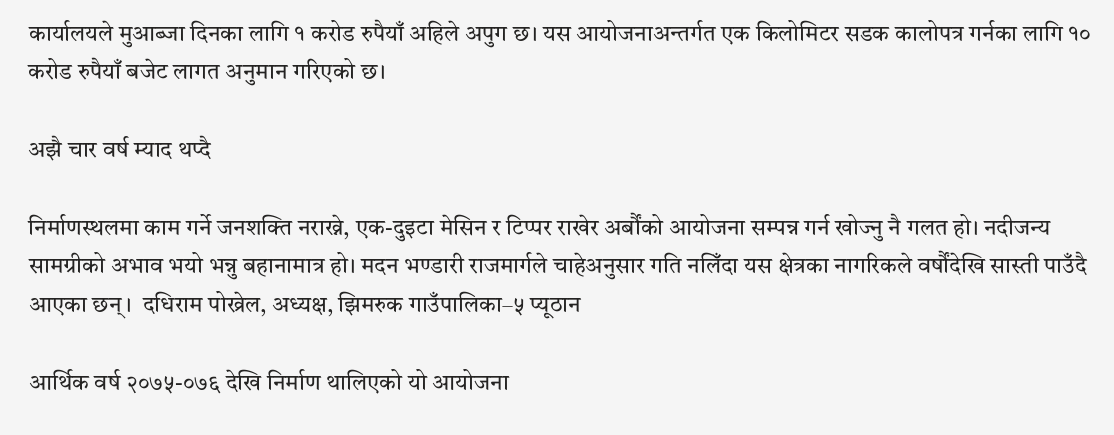कार्यालयले मुआब्जा दिनका लागि १ करोड रुपैयाँ अहिले अपुग छ। यस आयोजनाअन्तर्गत एक किलोमिटर सडक कालोपत्र गर्नका लागि १० करोड रुपैयाँ बजेट लागत अनुमान गरिएको छ।

अझै चार वर्ष म्याद थप्दै

निर्माणस्थलमा काम गर्ने जनशक्ति नराख्ने, एक-दुइटा मेसिन र टिप्पर राखेर अर्बौंको आयोजना सम्पन्न गर्न खोज्नु नै गलत हो। नदीजन्य सामग्रीको अभाव भयो भन्नु बहानामात्र हो। मदन भण्डारी राजमार्गले चाहेअनुसार गति नलिँदा यस क्षेत्रका नागरिकले वर्षौंदेखि सास्ती पाउँदै  आएका छन्।  दधिराम पोख्रेल, अध्यक्ष, झिमरुक गाउँपालिका–५ प्यूठान

आर्थिक वर्ष २०७५-०७६ देखि निर्माण थालिएको यो आयोजना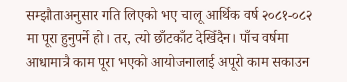सम्झौताअनुसार गति लिएको भए चालू आर्थिक वर्ष २०८१-०८२ मा पूरा हुनुपर्ने हो। तर, त्यो छाँटकाँट देखिँदैन। पाँच वर्षमा आधामात्रै काम पूरा भएको आयोजनालाई अपूरो काम सकाउन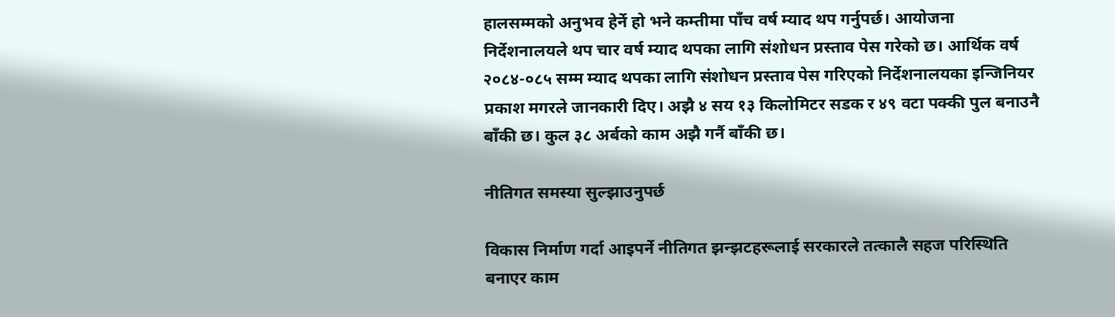हालसम्मको अनुभव हेर्ने हो भने कम्तीमा पाँच वर्ष म्याद थप गर्नुपर्छ। आयोजना निर्देशनालयले थप चार वर्ष म्याद थपका लागि संशोधन प्रस्ताव पेस गरेको छ। आर्थिक वर्ष २०८४-०८५ सम्म म्याद थपका लागि संशोधन प्रस्ताव पेस गरिएको निर्देशनालयका इन्जिनियर प्रकाश मगरले जानकारी दिए। अझै ४ सय १३ किलोमिटर सडक र ४९ वटा पक्की पुल बनाउनै बाँकी छ। कुल ३८ अर्बको काम अझै गर्नै बाँकी छ।

नीतिगत समस्या सुल्झाउनुपर्छ

विकास निर्माण गर्दा आइपर्ने नीतिगत झन्झटहरूलाई सरकारले तत्कालै सहज परिस्थिति बनाएर काम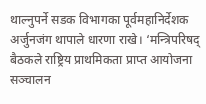थाल्नुपर्ने सडक विभागका पूर्वमहानिर्देशक अर्जुनजंग थापाले धारणा राखे। ‘मन्त्रिपरिषद् बैठकले राष्ट्रिय प्राथमिकता प्राप्त आयोजना सञ्चालन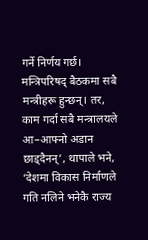गर्ने निर्णय गर्छ। मन्त्रिपरिषद् बैठकमा सबै मन्त्रीहरू हुन्छन्। तर, काम गर्दा सबै मन्त्रालयले आ–आफ्नो अडान छाड्दैनन्’, थापाले भने, ‘देशमा विकास निर्माणले गति नलिने भनेकै राज्य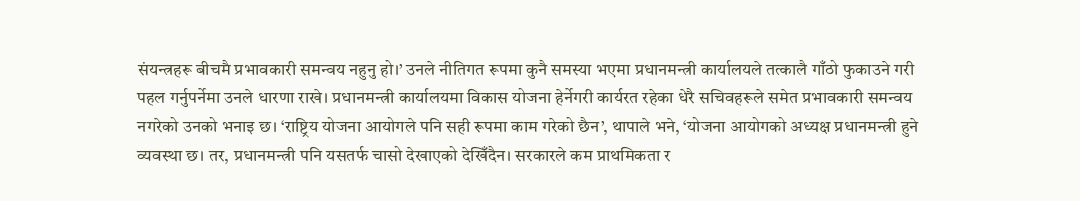संयन्त्रहरू बीचमै प्रभावकारी समन्वय नहुनु हो।’ उनले नीतिगत रूपमा कुनै समस्या भएमा प्रधानमन्त्री कार्यालयले तत्कालै गाँठो फुकाउने गरी पहल गर्नुपर्नेमा उनले धारणा राखे। प्रधानमन्त्री कार्यालयमा विकास योजना हेर्नेगरी कार्यरत रहेका धेरै सचिवहरूले समेत प्रभावकारी समन्वय नगरेको उनको भनाइ छ। ‘राष्ट्रिय योजना आयोगले पनि सही रूपमा काम गरेको छैन’, थापाले भने, ‘योजना आयोगको अध्यक्ष प्रधानमन्त्री हुने व्यवस्था छ। तर, प्रधानमन्त्री पनि यसतर्फ चासो देखाएको देखिँदैन। सरकारले कम प्राथमिकता र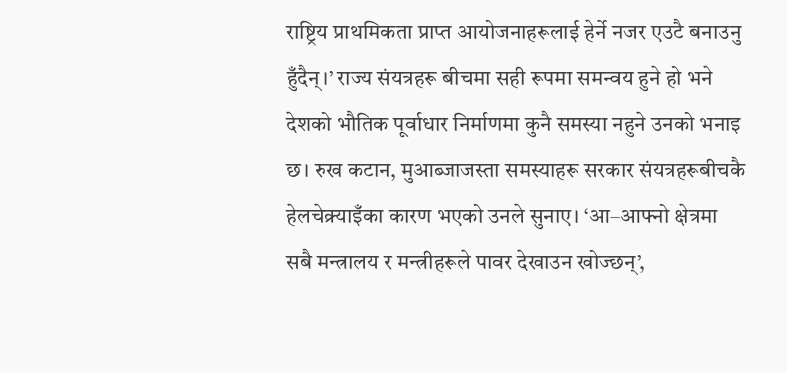राष्ट्रिय प्राथमिकता प्राप्त आयोजनाहरूलाई हेर्ने नजर एउटै बनाउनु हुँदैन्।’ राज्य संयत्रहरू बीचमा सही रूपमा समन्वय हुने हो भने देशको भौतिक पूर्वाधार निर्माणमा कुनै समस्या नहुने उनको भनाइ छ। रुख कटान, मुआब्जाजस्ता समस्याहरू सरकार संयत्रहरूबीचकै हेलचेक्र्याइँका कारण भएको उनले सुनाए। ‘आ–आफ्नो क्षेत्रमा सबै मन्त्रालय र मन्त्रीहरूले पावर देखाउन खोज्छन्’,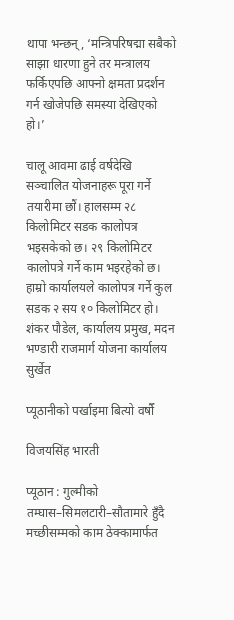थापा भन्छन्, ‘मन्त्रिपरिषद्मा सबैको साझा धारणा हुने तर मन्त्रालय फर्किएपछि आफ्नो क्षमता प्रदर्शन गर्न खोजेपछि समस्या देखिएको हो।’

चालू आवमा ढाई वर्षदेखि सञ्चालित योजनाहरू पूरा गर्ने तयारीमा छौं। हालसम्म २८ किलोमिटर सडक कालोपत्र भइसकेको छ। २९ किलोमिटर कालोपत्रे गर्ने काम भइरहेको छ। हाम्रो कार्यालयले कालोपत्र गर्ने कुल सडक २ सय १० किलोमिटर हो। शंकर पौडेल, कार्यालय प्रमुख, मदन भण्डारी राजमार्ग योजना कार्यालय सुर्खेत

प्यूठानीको पर्खाइमा बित्यो वर्षौं

विजयसिंह भारती

प्यूठान : गुल्मीको तम्घास–सिमलटारी–सौतामारे हुँदै मच्छीसम्मको काम ठेक्कामार्फत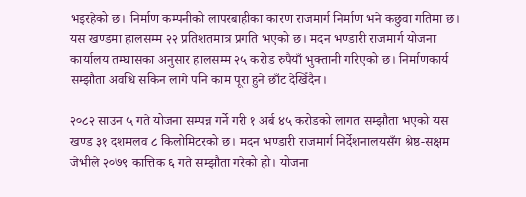भइरहेको छ। निर्माण कम्पनीको लापरबाहीका कारण राजमार्ग निर्माण भने कछुवा गतिमा छ। यस खण्डमा हालसम्म २२ प्रतिशतमात्र प्रगति भएको छ। मदन भण्डारी राजमार्ग योजना कार्यालय तम्घासका अनुसार हालसम्म २५ करोड रुपैयाँ भुक्तानी गरिएको छ। निर्माणकार्य सम्झौता अवधि सकिन लागे पनि काम पूरा हुने छाँट देखिँदैन।

२०८२ साउन ५ गते योजना सम्पन्न गर्ने गरी १ अर्ब ४५ करोडको लागत सम्झौता भएको यस खण्ड ३१ दशमलव ८ किलोमिटरको छ। मदन भण्डारी राजमार्ग निर्देशनालयसँग श्रेष्ठ-सक्षम जेभीले २०७९ कात्तिक ६ गते सम्झौता गरेको हो। योजना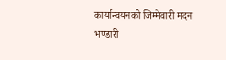कार्यान्वयनको जिम्मेवारी मदन भण्डारी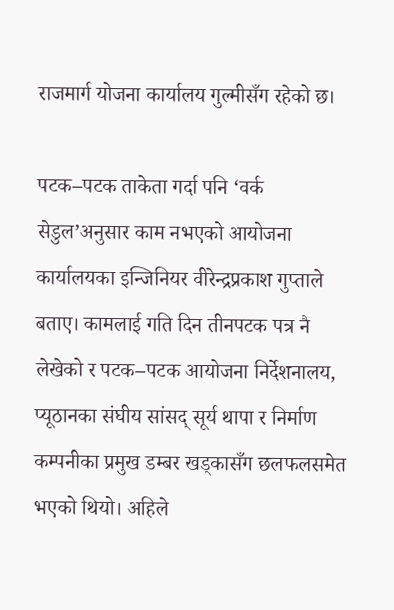राजमार्ग योजना कार्यालय गुल्मीसँग रहेको छ।

पटक–पटक ताकेता गर्दा पनि ‘वर्क सेडुल’अनुसार काम नभएको आयोजना कार्यालयका इन्जिनियर वीरेन्द्रप्रकाश गुप्ताले बताए। कामलाई गति दिन तीनपटक पत्र नै लेखेको र पटक–पटक आयोजना निर्देशनालय, प्यूठानका संघीय सांसद् सूर्य थापा र निर्माण कम्पनीका प्रमुख डम्बर खड्कासँग छलफलसमेत भएको थियो। अहिले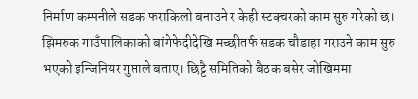निर्माण कम्पनीले सडक फराकिलो बनाउने र केही स्टक्चरको काम सुरु गरेको छ। झिमरुक गाउँपालिकाको बांगेफेदीदेखि मच्छीतर्फ सडक चौडाहा गराउने काम सुरु भएको इन्जिनियर गुप्ताले बताए। छिट्टै समितिको बैठक बसेर जोखिममा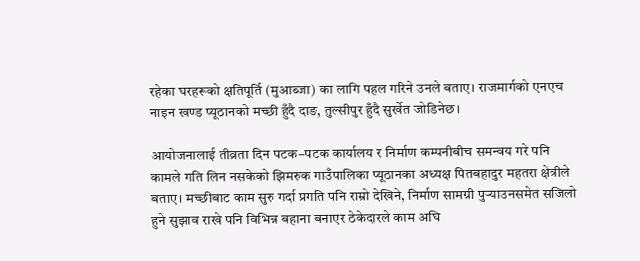रहेका घरहरूको क्षतिपूर्ति (मुआब्जा) का लागि पहल गरिने उनले बताए। राजमार्गको एनएच नाइन खण्ड प्यूठानको मच्छी हुँदै दाङ, तुल्सीपुर हुँदै सुर्खेत जोडिनेछ।

आयोजनालाई तीव्रता दिन पटक–पटक कार्यालय र निर्माण कम्पनीबीच समन्वय गरे पनि कामले गति लिन नसकेको झिमरुक गाउँपालिका प्यूठानका अध्यक्ष पितबहादुर महतरा क्षेत्रीले बताए। मच्छीबाट काम सुरु गर्दा प्रगति पनि राम्रो देखिने, निर्माण सामग्री पुर्‍याउनसमेत सजिलो हुने सुझाव राखे पनि विभिन्न बहाना बनाएर ठेकेदारले काम अघि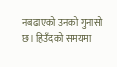नबढाएको उनको गुनासो छ। हिउँदको समयमा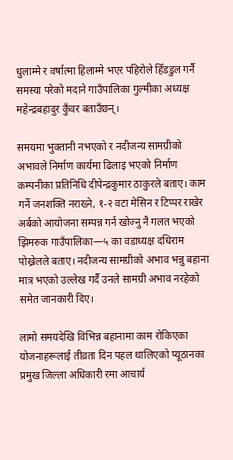धुलाम्मे र वर्षात्मा हिलाम्मे भएर पहिरोले हिँडडुल गर्नै समस्या परेको मदाने गाउँपालिका गुल्मीका अध्यक्ष महेन्द्रबहादुर कुँवर बताउँछन्।

समयमा भुक्तानी नभएको र नदीजन्य सामग्रीको अभावले निर्माण कार्यमा ढिलाइ भएको निर्माण कम्पनीका प्रतिनिधि दीपेन्द्रकुमार ठाकुरले बताए। काम गर्ने जनशक्ति नराख्ने, १-२ वटा मेसिन र टिप्पर राखेर अर्बको आयोजना सम्पन्न गर्न खोज्नु नै गलत भएको झिमरुक गाउँपालिका—५ का वडाध्यक्ष दधिराम पोख्रेलले बताए। नदीजन्य सामग्रीको अभाव भन्नु बहाना मात्र भएको उल्लेख गर्दै उनले सामग्री अभाव नरहेको समेत जानकारी दिए।

लामो समयदेखि विभिन्न बहानामा काम रोकिएका योजनाहरूलाई तीव्रता दिन पहल थालिएको प्यूठानका प्रमुख जिल्ला अधिकारी रमा आचार्य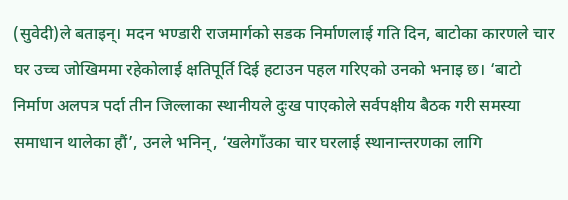(सुवेदी)ले बताइन्। मदन भण्डारी राजमार्गको सडक निर्माणलाई गति दिन, बाटोका कारणले चार घर उच्च जोखिममा रहेकोलाई क्षतिपूर्ति दिई हटाउन पहल गरिएको उनको भनाइ छ। ‘बाटो निर्माण अलपत्र पर्दा तीन जिल्लाका स्थानीयले दुःख पाएकोले सर्वपक्षीय बैठक गरी समस्या समाधान थालेका हौं’, उनले भनिन्, ‘खलेगाँउका चार घरलाई स्थानान्तरणका लागि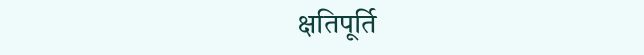क्षतिपूर्ति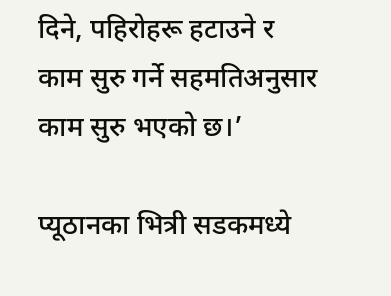दिने, पहिरोहरू हटाउने र काम सुरु गर्ने सहमतिअनुसार काम सुरु भएको छ।’

प्यूठानका भित्री सडकमध्ये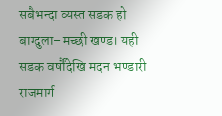सबैभन्दा व्यस्त सडक हो बाग्दुला–मच्छी खण्ड। यही सडक वर्षौंदेखि मदन भण्डारी राजमार्ग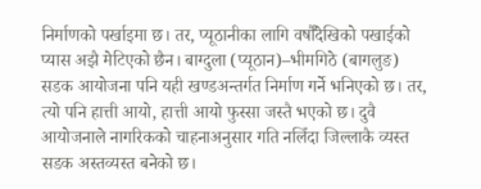निर्माणको पर्खाइमा छ। तर, प्यूठानीका लागि वर्षौँदेखिको पखाईको प्यास अझै मेटिएको छैन। बाग्दुला (प्यूठान)–भीमगिठे (बागलुङ) सडक आयोजना पनि यही खण्डअन्तर्गत निर्माण गर्ने भनिएको छ। तर, त्यो पनि हात्ती आयो, हात्ती आयो फुस्सा जस्तै भएको छ। दुवै आयोजनाले नागरिकको चाहनाअनुसार गति नलिँदा जिल्लाकै व्यस्त सडक अस्तव्यस्त बनेको छ।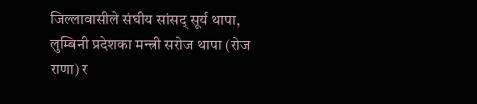जिल्लावासीले संघीय सांसद् सूर्य थापा, लुम्बिनी प्रदेशका मन्त्री सरोज थापा (रोज राणा) र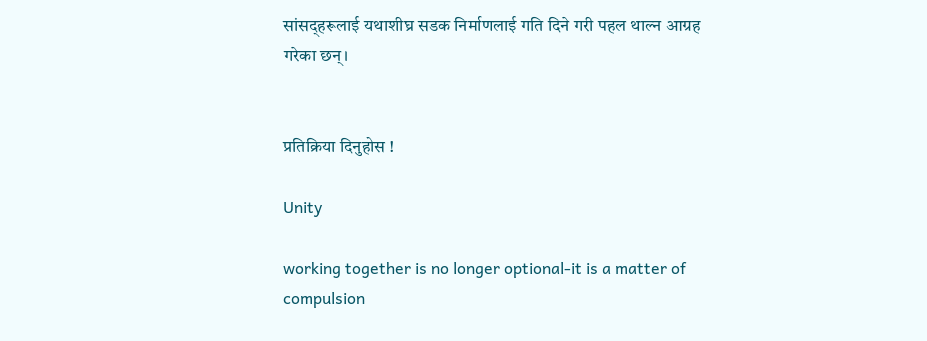सांसद्हरूलाई यथाशीघ्र सडक निर्माणलाई गति दिने गरी पहल थाल्न आग्रह गरेका छन्।


प्रतिक्रिया दिनुहोस !

Unity

working together is no longer optional-it is a matter of compulsion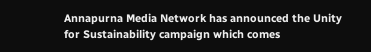Annapurna Media Network has announced the Unity for Sustainability campaign which comes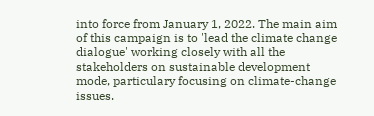into force from January 1, 2022. The main aim of this campaign is to 'lead the climate change dialogue' working closely with all the stakeholders on sustainable development mode, particulary focusing on climate-change issues.